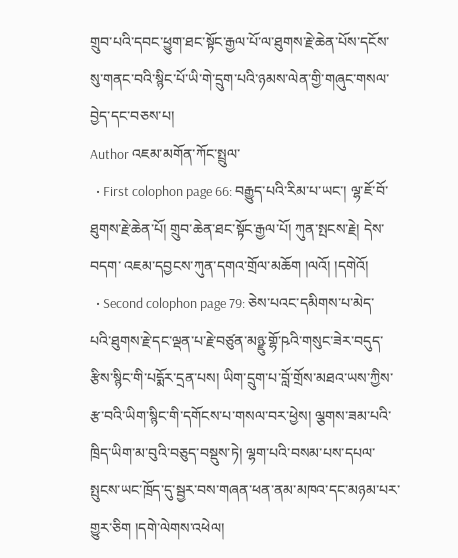གྲུབ་པའི་དབང་ཕྱུག་ཐང་སྟོང་རྒྱལ་པོ་ལ་ཐུགས་རྗེ་ཆེན་པོས་དངོས་སུ་གནང་བའི་སྙིང་པོ་ཡི་གེ་དྲུག་པའི་ཉམས་ལེན་གྱི་གཞུང་གསལ་བྱེད་དང་བཅས་པ།
Author འཇམ་མགོན་ཀོང་སྤྲུལ་
  • First colophon page 66: བརྒྱུད་པའི་རིམ་པ་ཡང་། ལྷ་ཇོ་བོ་ཐུགས་རྗེ་ཆེན་པོ། གྲུབ་ཆེན་ཐང་སྟོང་རྒྱལ་པོ། ཀུན་སྤངས་རྗེ། དེས་བདག་ འཇམ་དབྱངས་ཀུན་དགའ་གྲོལ་མཆོག །ལའོ། །དགེའོ།
  • Second colophon page 79: ཅེས་པའང་དམིགས་པ་མེད་པའི་ཐུགས་རྗེ་དང་ལྡན་པ་རྗེ་བཙུན་མཉྫུ་གྷོ་ཥའི་གསུང་ཟེར་བདུད་རྩིས་སྙིང་གི་པདྨོར་དྲན་པས། ཡིག་དྲུག་པ་བློ་གྲོས་མཐའ་ཡས་ཀྱིས་རྩ་བའི་ཡིག་སྙིང་གི་དགོངས་པ་གསལ་བར་ཕྱེས། ལྕགས་ཟམ་པའི་ཁྲིད་ཡིག་མ་བུའི་བཅུད་བསྡུས་ཏེ། ལྷག་པའི་བསམ་པས་དཔལ་སྤུངས་ཡང་ཁྲོད་དུ་སྦྱར་བས་གཞན་ཕན་ནམ་མཁའ་དང་མཉམ་པར་གྱུར་ཅིག །དགེ་ལེགས་འཕེལ།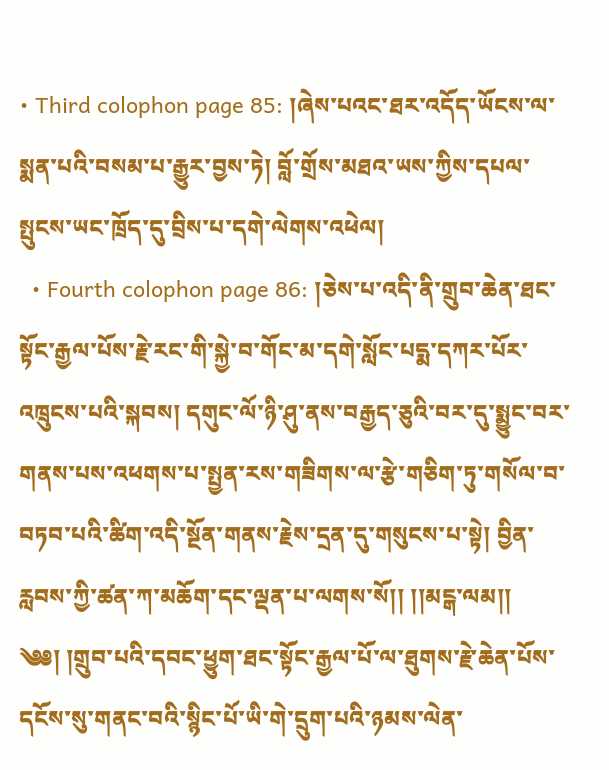• Third colophon page 85: །ཞེས་པའང་ཐར་འདོད་ཡོངས་ལ་སྨན་པའི་བསམ་པ་རྒྱུར་བྱས་ཏེ། བློ་གྲོས་མཐའ་ཡས་ཀྱིས་དཔལ་སྤུངས་ཡང་ཁྲོད་དུ་བྲིས་པ་དགེ་ལེགས་འཕེལ།
  • Fourth colophon page 86: །ཅེས་པ་འདི་ནི་གྲུབ་ཆེན་ཐང་སྟོང་རྒྱལ་པོས་རྗེ་རང་གི་སྐྱེ་བ་གོང་མ་དགེ་སློང་པདྨ་དཀར་པོར་འཁྲུངས་པའི་སྐབས། དགུང་ལོ་ཉི་ཤུ་ནས་བརྒྱད་ཅུའི་བར་དུ་སྨྱུང་བར་གནས་པས་འཕགས་པ་སྤྱན་རས་གཟིགས་ལ་རྩེ་གཅིག་ཏུ་གསོལ་བ་བཏབ་པའི་ཚིག་འདི་སྔོན་གནས་རྗེས་དྲན་དུ་གསུངས་པ་སྟེ། བྱིན་རླབས་ཀྱི་ཚན་ཀ་མཆོག་དང་ལྡན་པ་ལགས་སོ།། །།མངྒ་ལམ།།
༄༅། །གྲུབ་པའི་དབང་ཕྱུག་ཐང་སྟོང་རྒྱལ་པོ་ལ་ཐུགས་རྗེ་ཆེན་པོས་དངོས་སུ་གནང་བའི་སྙིང་པོ་ཡི་གེ་དྲུག་པའི་ཉམས་ལེན་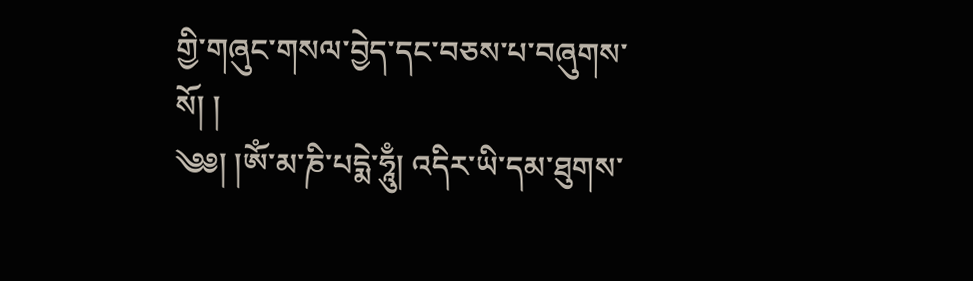གྱི་གཞུང་གསལ་བྱེད་དང་བཅས་པ་བཞུགས་སོ། །
༄༅། །ༀ་མ་ཎི་པདྨེ་ཧཱུྃ། འདིར་ཡི་དམ་ཐུགས་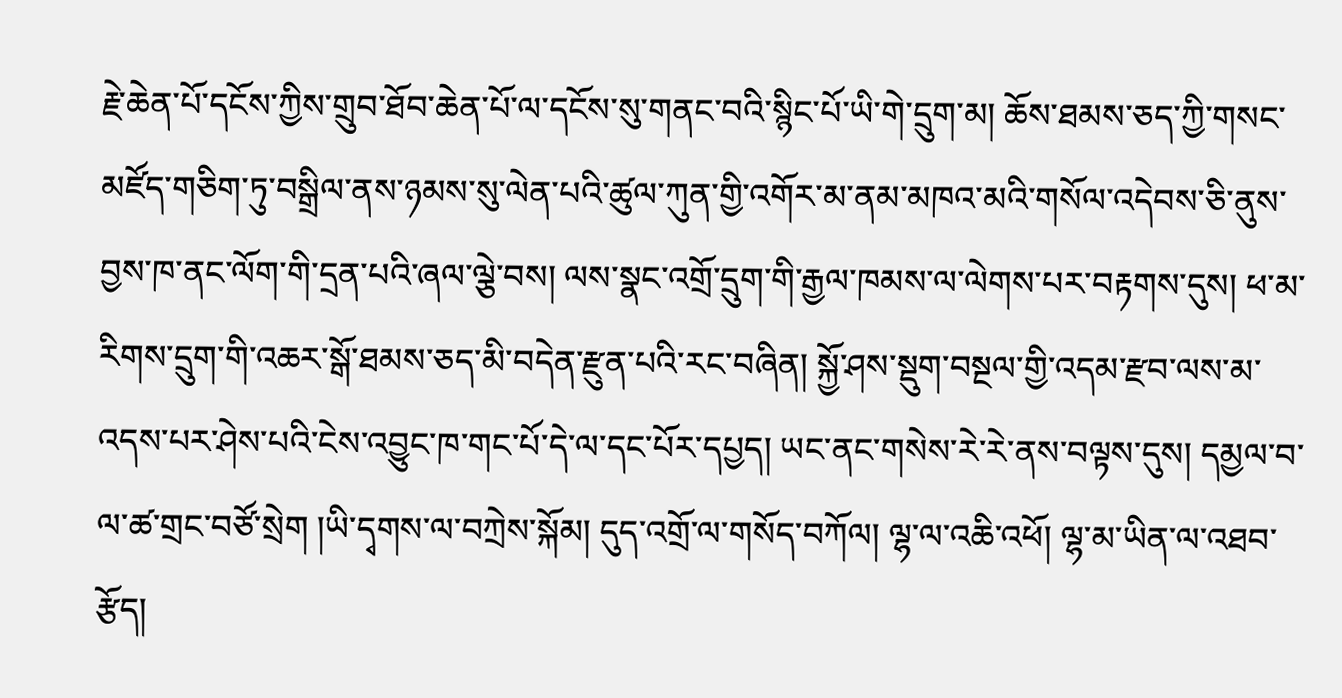རྗེ་ཆེན་པོ་དངོས་ཀྱིས་གྲུབ་ཐོབ་ཆེན་པོ་ལ་དངོས་སུ་གནང་བའི་སྙིང་པོ་ཡི་གེ་དྲུག་མ། ཆོས་ཐམས་ཅད་ཀྱི་གསང་མཛོད་གཅིག་ཏུ་བསྒྲིལ་ནས་ཉམས་སུ་ལེན་པའི་ཚུལ་ཀུན་གྱི་འགོར་མ་ནམ་མཁའ་མའི་གསོལ་འདེབས་ཅི་ནུས་བྱས་ཁ་ནང་ལོག་གི་དྲན་པའི་ཞལ་ལྕེ་བས། ལས་སྣང་འགྲོ་དྲུག་གི་རྒྱལ་ཁམས་ལ་ལེགས་པར་བརྟགས་དུས། ཕ་མ་རིགས་དྲུག་གི་འཆར་སྒོ་ཐམས་ཅད་མི་བདེན་རྫུན་པའི་རང་བཞིན། སྐྱོ་ཤས་སྡུག་བསྔལ་གྱི་འདམ་རྫབ་ལས་མ་འདས་པར་ཤེས་པའི་ངེས་འབྱུང་ཁ་གང་པོ་དེ་ལ་དང་པོར་དཔྱད། ཡང་ནང་གསེས་རེ་རེ་ནས་བལྟས་དུས། དམྱལ་བ་ལ་ཚ་གྲང་བཙོ་སྲེག །ཡི་དྭགས་ལ་བཀྲེས་སྐོམ། དུད་འགྲོ་ལ་གསོད་བཀོལ། ལྷ་ལ་འཆི་འཕོ། ལྷ་མ་ཡིན་ལ་འཐབ་རྩོད།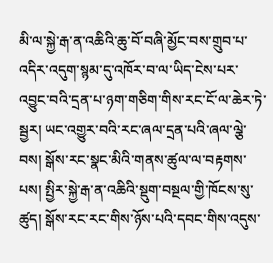མི་ལ་སྐྱེ་རྒ་ན་འཆིའི་ཆུ་བོ་བཞི་མྱོང་བས་གྲུབ་པ་འདིར་འདུག་སྙམ་དུ་འཁོར་བ་ལ་ཡིད་ངེས་པར་འབྱུང་བའི་དྲན་པ་ཉག་གཅིག་གིས་རང་ངོ་ལ་ཆེར་ཏེ་སྦྱར། ཡང་འགྱུར་བའི་རང་ཞལ་དྲན་པའི་ཞལ་ལྕེ་བས། སྒོས་རང་སྣང་མིའི་གནས་ཚུལ་ལ་བརྟགས་པས། སྤྱིར་སྐྱེ་རྒ་ན་འཆིའི་སྡུག་བསྔལ་གྱི་ཁོངས་སུ་ཚུད། སྒོས་རང་རང་གིས་ཉོས་པའི་དབང་གིས་འདུས་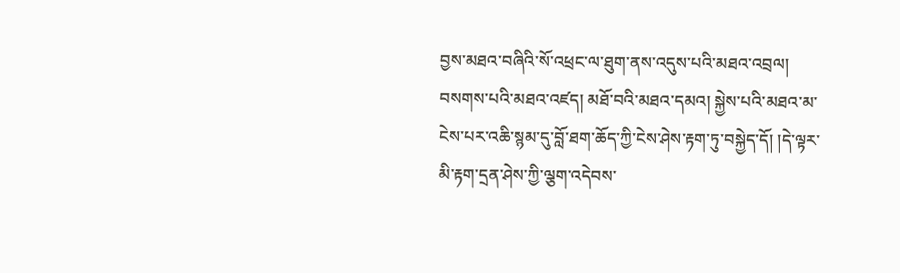བྱས་མཐའ་བཞིའི་སོ་འཕྲང་ལ་ཐུག་ནས་འདུས་པའི་མཐའ་འབྲལ། བསགས་པའི་མཐའ་འཛད། མཐོ་བའི་མཐའ་དམའ། སྐྱེས་པའི་མཐའ་མ་ངེས་པར་འཆི་སྙམ་དུ་བློ་ཐག་ཆོད་ཀྱི་ངེས་ཤེས་རྟག་ཏུ་བསྐྱེད་དོ། །དེ་ལྟར་མི་རྟག་དྲན་ཤེས་ཀྱི་ལྕག་འདེབས་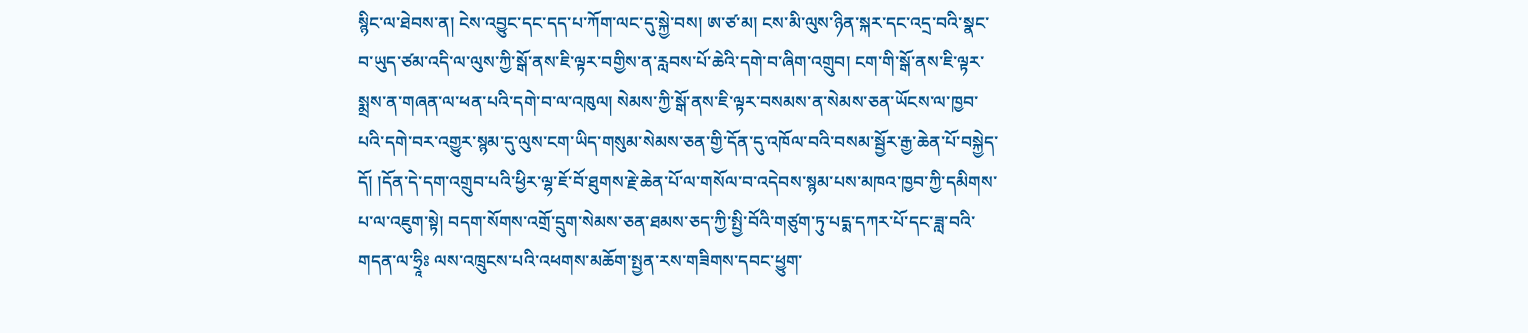སྙིང་ལ་ཐེབས་ན། ངེས་འབྱུང་དང་དད་པ་ཀོག་ལང་དུ་སྐྱེ་བས། ཨ་ཙ་མ། ངས་མི་ལུས་ཉིན་སྐར་དང་འདྲ་བའི་སྣང་བ་ཡུད་ཙམ་འདི་ལ་ལུས་ཀྱི་སྒོ་ནས་ཇི་ལྟར་བགྱིས་ན་རླབས་པོ་ཆེའི་དགེ་བ་ཞིག་འགྲུབ། ངག་གི་སྒོ་ནས་ཇི་ལྟར་སྨྲས་ན་གཞན་ལ་ཕན་པའི་དགེ་བ་ལ་འཁུལ། སེམས་ཀྱི་སྒོ་ནས་ཇི་ལྟར་བསམས་ན་སེམས་ཅན་ཡོངས་ལ་ཁྱབ་པའི་དགེ་བར་འགྱུར་སྙམ་དུ་ལུས་ངག་ཡིད་གསུམ་སེམས་ཅན་གྱི་དོན་དུ་འཁོལ་བའི་བསམ་སྦྱོར་རྒྱ་ཆེན་པོ་བསྐྱེད་དོ། །དོན་དེ་དག་འགྲུབ་པའི་ཕྱིར་ལྷ་ཇོ་བོ་ཐུགས་རྗེ་ཆེན་པོ་ལ་གསོལ་བ་འདེབས་སྙམ་པས་མཁའ་ཁྱབ་ཀྱི་དམིགས་པ་ལ་འཇུག་སྟེ། བདག་སོགས་འགྲོ་དྲུག་སེམས་ཅན་ཐམས་ཅད་ཀྱི་སྤྱི་བོའི་གཙུག་ཏུ་པདྨ་དཀར་པོ་དང་ཟླ་བའི་གདན་ལ་ཧྲཱིཿ ལས་འཁྲུངས་པའི་འཕགས་མཆོག་སྤྱན་རས་གཟིགས་དབང་ཕྱུག་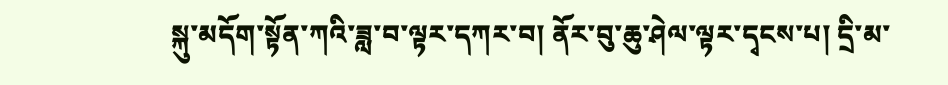སྐུ་མདོག་སྟོན་ཀའི་ཟླ་བ་ལྟར་དཀར་བ། ནོར་བུ་ཆུ་ཤེལ་ལྟར་དྭངས་པ། དྲི་མ་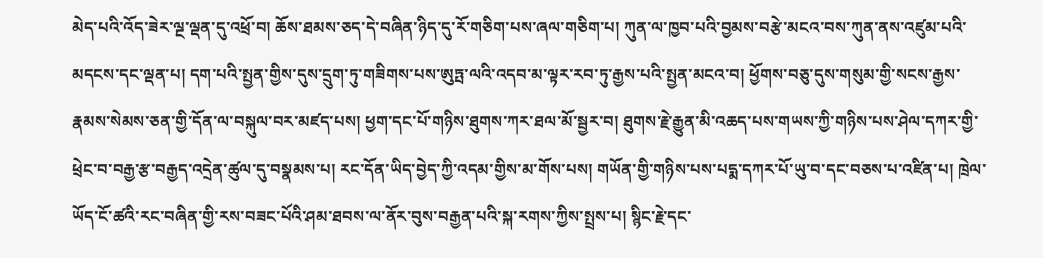མེད་པའི་འོད་ཟེར་ལྔ་ལྡན་དུ་འཕྲོ་བ། ཆོས་ཐམས་ཅད་དེ་བཞིན་ཉིད་དུ་རོ་གཅིག་པས་ཞལ་གཅིག་པ། ཀུན་ལ་ཁྱབ་པའི་བྱམས་བརྩེ་མངའ་བས་ཀུན་ནས་འཛུམ་པའི་མདངས་དང་ལྡན་པ། དག་པའི་སྤྱན་གྱིས་དུས་དྲུག་ཏུ་གཟིགས་པས་ཨུཏྤ་ལའི་འདབ་མ་ལྟར་རབ་ཏུ་རྒྱས་པའི་སྤྱན་མངའ་བ། ཕྱོགས་བཅུ་དུས་གསུམ་གྱི་སངས་རྒྱས་རྣམས་སེམས་ཅན་གྱི་དོན་ལ་བསྐུལ་བར་མཛད་པས། ཕྱག་དང་པོ་གཉིས་ཐུགས་ཀར་ཐལ་མོ་སྦྱར་བ། ཐུགས་རྗེ་རྒྱུན་མི་འཆད་པས་གཡས་ཀྱི་གཉིས་པས་ཤེལ་དཀར་གྱི་ཕྲེང་བ་བརྒྱ་རྩ་བརྒྱད་འདྲེན་ཚུལ་དུ་བསྣམས་པ། རང་དོན་ཡིད་བྱེད་ཀྱི་འདམ་གྱིས་མ་གོས་པས། གཡོན་གྱི་གཉིས་པས་པདྨ་དཀར་པོ་ཡུ་བ་དང་བཅས་པ་འཛིན་པ། ཁྲེལ་ཡོད་ངོ་ཚའི་རང་བཞིན་གྱི་རས་བཟང་པོའི་ཤམ་ཐབས་ལ་ནོར་བུས་བརྒྱན་པའི་སྐ་རགས་ཀྱིས་སྤྲས་པ། སྙིང་རྗེ་དང་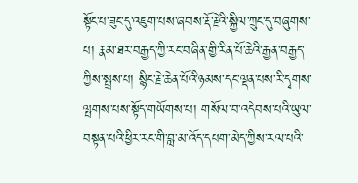སྟོང་པ་ཟུང་དུ་འཇུག་པས་ཞབས་རྡོ་རྗེའི་སྐྱིལ་ཀྲུང་དུ་བཞུགས་པ། རྣམ་ཐར་བརྒྱད་ཀྱི་རང་བཞིན་གྱི་རིན་པོ་ཆེའི་རྒྱན་བརྒྱད་ཀྱིས་སྤྲས་པ། སྙིང་རྗེ་ཆེན་པོའི་ཉམས་དང་ལྡན་པས་རི་དྭགས་ལྤགས་པས་སྟོད་གཡོགས་པ། གསོལ་བ་འདེབས་པའི་ཡུལ་བསྟན་པའི་ཕྱིར་རང་གི་བླ་མ་འོད་དཔག་མེད་ཀྱིས་རལ་པའི་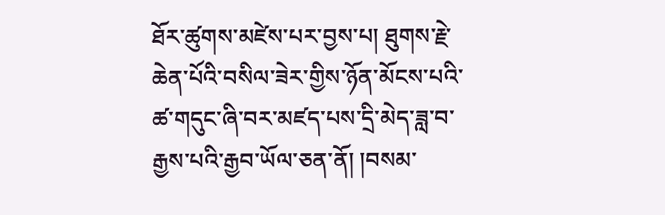ཐོར་ཚུགས་མཛེས་པར་བྱས་པ། ཐུགས་རྗེ་ཆེན་པོའི་བསིལ་ཟེར་གྱིས་ཉོན་མོངས་པའི་ཚ་གདུང་ཞི་བར་མཛད་པས་དྲི་མེད་ཟླ་བ་རྒྱས་པའི་རྒྱབ་ཡོལ་ཅན་ནོ། །བསམ་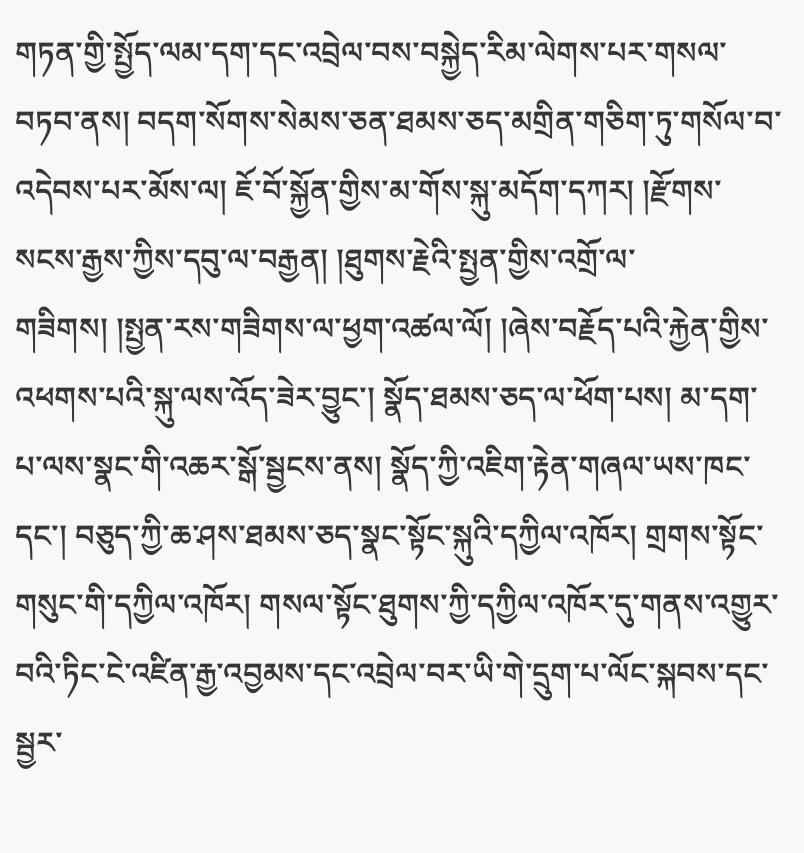གཏན་གྱི་སྤྱོད་ལམ་དག་དང་འབྲེལ་བས་བསྐྱེད་རིམ་ལེགས་པར་གསལ་བཏབ་ནས། བདག་སོགས་སེམས་ཅན་ཐམས་ཅད་མགྲིན་གཅིག་ཏུ་གསོལ་བ་འདེབས་པར་མོས་ལ། ཇོ་བོ་སྐྱོན་གྱིས་མ་གོས་སྐུ་མདོག་དཀར། །རྫོགས་སངས་རྒྱས་ཀྱིས་དབུ་ལ་བརྒྱན། །ཐུགས་རྗེའི་སྤྱན་གྱིས་འགྲོ་ལ་གཟིགས། །སྤྱན་རས་གཟིགས་ལ་ཕྱག་འཚལ་ལོ། །ཞེས་བརྗོད་པའི་རྐྱེན་གྱིས་འཕགས་པའི་སྐུ་ལས་འོད་ཟེར་བྱུང་། སྣོད་ཐམས་ཅད་ལ་ཕོག་པས། མ་དག་པ་ལས་སྣང་གི་འཆར་སྒོ་སྦྱངས་ནས། སྣོད་ཀྱི་འཇིག་རྟེན་གཞལ་ཡས་ཁང་དང་། བཅུད་ཀྱི་ཆ་ཤས་ཐམས་ཅད་སྣང་སྟོང་སྐུའི་དཀྱིལ་འཁོར། གྲགས་སྟོང་གསུང་གི་དཀྱིལ་འཁོར། གསལ་སྟོང་ཐུགས་ཀྱི་དཀྱིལ་འཁོར་དུ་གནས་འགྱུར་བའི་ཏིང་ངེ་འཛིན་རྒྱ་འབྱམས་དང་འབྲེལ་བར་ཡི་གེ་དྲུག་པ་ལོང་སྐབས་དང་སྦྱར་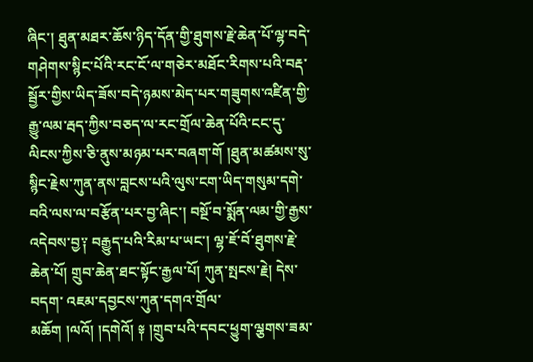ཞིང་། ཐུན་མཐར་ཆོས་ཉིད་དོན་གྱི་ཐུགས་རྗེ་ཆེན་པོ་ལྷ་བདེ་གཤེགས་སྙིང་པོའི་རང་ངོ་ལ་གཅེར་མཐོང་རིགས་པའི་བརྡ་སྦྱོར་གྱིས་ཡིད་ཟོས་བདེ་ཉམས་མེད་པར་གཟུགས་འཛིན་གྱི་རྒྱུ་ལམ་རྦད་ཀྱིས་བཅད་ལ་རང་གྲོལ་ཆེན་པོའི་ངང་དུ་ལིངས་ཀྱིས་ཅི་ནུས་མཉམ་པར་བཞག་གོ །ཐུན་མཚམས་སུ་སྙིང་རྗེས་ཀུན་ནས་བླངས་པའི་ལུས་ངག་ཡིད་གསུམ་དགེ་བའི་ལས་ལ་བརྩོན་པར་བྱ་ཞིང་། བསྔོ་བ་སྨོན་ལམ་གྱི་རྒྱས་འདེབས་བྱ༑ བརྒྱུད་པའི་རིམ་པ་ཡང་། ལྷ་ཇོ་བོ་ཐུགས་རྗེ་ཆེན་པོ། གྲུབ་ཆེན་ཐང་སྟོང་རྒྱལ་པོ། ཀུན་སྤངས་རྗེ། དེས་བདག་ འཇམ་དབྱངས་ཀུན་དགའ་གྲོལ་མཆོག །ལའོ། །དགེའོ། ༈ །གྲུབ་པའི་དབང་ཕྱུག་ལྕགས་ཟམ་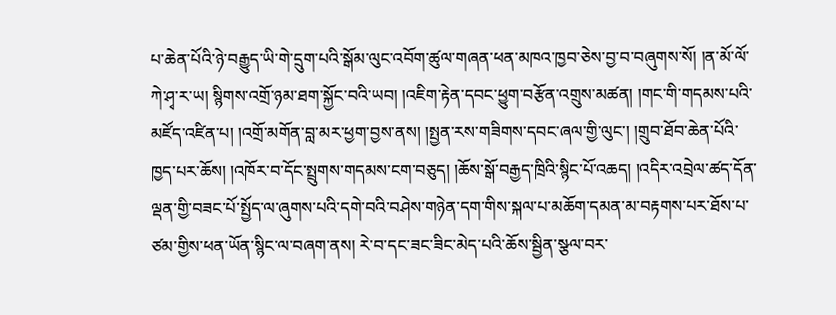པ་ཆེན་པོའི་ཉེ་བརྒྱུད་ཡི་གེ་དྲུག་པའི་སྒོམ་ལུང་འབོག་ཚུལ་གཞན་ཕན་མཁའ་ཁྱབ་ཅེས་བྱ་བ་བཞུགས་སོ། །ན་མོ་ལོ་ཀེ་ཤྭ་ར་ཡ། སྙིགས་འགྲོ་ཉམ་ཐག་སྐྱོང་བའི་ཡབ། །འཇིག་རྟེན་དབང་ཕྱུག་བརྩོན་འགྲུས་མཚན། །གང་གི་གདམས་པའི་མཛོད་འཛིན་པ། །འགྲོ་མགོན་བླ་མར་ཕྱག་བྱས་ནས། །སྤྱན་རས་གཟིགས་དབང་ཞལ་གྱི་ལུང་། །གྲུབ་ཐོབ་ཆེན་པོའི་ཁྱད་པར་ཆོས། །འཁོར་བ་དོང་སྤྲུགས་གདམས་ངག་བཅུད། །ཆོས་སྒོ་བརྒྱད་ཁྲིའི་སྙིང་པོ་འཆད། །འདིར་འབྲེལ་ཚད་དོན་ལྡན་གྱི་བཟང་པོ་སྤྱོད་ལ་ཞུགས་པའི་དགེ་བའི་བཤེས་གཉེན་དག་གིས་སྐལ་པ་མཆོག་དམན་མ་བརྟགས་པར་ཐོས་པ་ཙམ་གྱིས་ཕན་ཡོན་སྙིང་ལ་བཞག་ནས། རེ་བ་དང་ཟང་ཟིང་མེད་པའི་ཆོས་སྦྱིན་སྩལ་བར་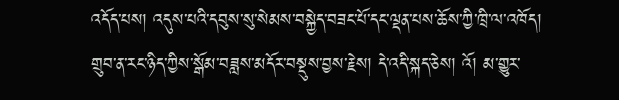འདོད་པས། འདུས་པའི་དབུས་སུ་སེམས་བསྐྱེད་བཟང་པོ་དང་ལྡན་པས་ཆོས་ཀྱི་ཁྲི་ལ་འཁོད། གྲུབ་ན་རང་ཉིད་ཀྱིས་སྒོམ་བཟླས་མདོར་བསྡུས་བྱས་རྗེས། དེ་འདི་སྐད་ཅེས། འོ། མ་གྱུར་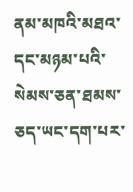ནམ་མཁའི་མཐའ་དང་མཉམ་པའི་སེམས་ཅན་ཐམས་ཅད་ཡང་དག་པར་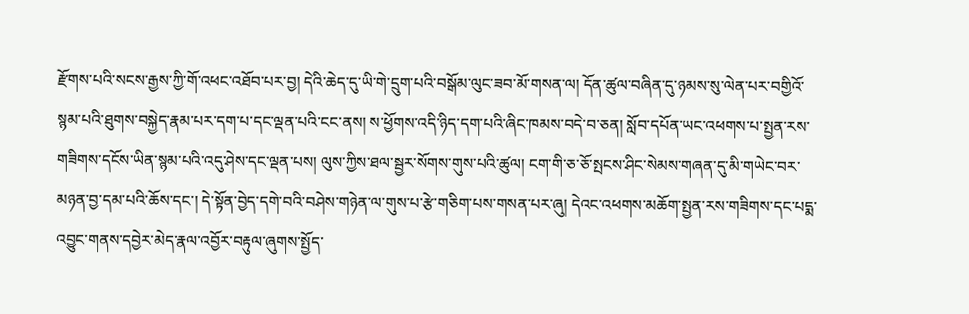རྫོགས་པའི་སངས་རྒྱས་ཀྱི་གོ་འཕང་འཐོབ་པར་བྱ། དེའི་ཆེད་དུ་ཡི་གེ་དྲུག་པའི་བསྒོམ་ལུང་ཟབ་མོ་གསན་ལ། དོན་ཚུལ་བཞིན་དུ་ཉམས་སུ་ལེན་པར་བགྱིའོ་སྙམ་པའི་ཐུགས་བསྐྱེད་རྣམ་པར་དག་པ་དང་ལྡན་པའི་ངང་ནས། ས་ཕྱོགས་འདི་ཉིད་དག་པའི་ཞིང་ཁམས་བདེ་བ་ཅན། སློབ་དཔོན་ཡང་འཕགས་པ་སྤྱན་རས་གཟིགས་དངོས་ཡིན་སྙམ་པའི་འདུ་ཤེས་དང་ལྡན་པས། ལུས་ཀྱིས་ཐལ་སྦྱར་སོགས་གུས་པའི་ཚུལ། ངག་གི་ཅ་ཅོ་སྤངས་ཤིང་སེམས་གཞན་དུ་མི་གཡེང་བར་མཉན་བྱ་དམ་པའི་ཆོས་དང་། དེ་སྟོན་བྱེད་དགེ་བའི་བཤེས་གཉེན་ལ་གུས་པ་རྩེ་གཅིག་པས་གསན་པར་ཞུ། དེའང་འཕགས་མཆོག་སྤྱན་རས་གཟིགས་དང་པདྨ་འབྱུང་གནས་དབྱེར་མེད་རྣལ་འབྱོར་བརྟུལ་ཞུགས་སྤྱོད་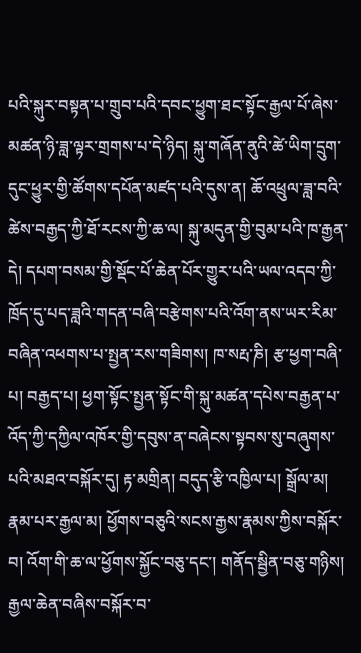པའི་སྐུར་བསྟན་པ་གྲུབ་པའི་དབང་ཕྱུག་ཐང་སྟོང་རྒྱལ་པོ་ཞེས་མཚན་ཉི་ཟླ་ལྟར་གྲགས་པ་དེ་ཉིད། སྐུ་གཞོན་ནུའི་ཚེ་ཡིག་དྲུག་དུང་ཕྱུར་གྱི་ཚོགས་དཔོན་མཛད་པའི་དུས་ན། ཆོ་འཕྲུལ་ཟླ་བའི་ཚེས་བརྒྱད་ཀྱི་ཐོ་རངས་ཀྱི་ཆ་ལ། སྐུ་མདུན་གྱི་བུམ་པའི་ཁ་རྒྱན་དེ། དཔག་བསམ་གྱི་སྡོང་པོ་ཆེན་པོར་གྱུར་པའི་ཡལ་འདབ་ཀྱི་ཁྲོད་དུ་པད་ཟླའི་གདན་བཞི་བརྩེགས་པའི་འོག་ནས་ཡར་རིམ་བཞིན་འཕགས་པ་སྤྱན་རས་གཟིགས། ཁ་སརྤ་ཎི། རྩ་ཕྱག་བཞི་པ། བརྒྱད་པ། ཕྱག་སྟོང་སྤྱན་སྟོང་གི་སྐུ་མཚན་དཔེས་བརྒྱན་པ་འོད་ཀྱི་དཀྱིལ་འཁོར་གྱི་དབུས་ན་བཞེངས་སྟབས་སུ་བཞུགས་པའི་མཐའ་བསྐོར་དུ། རྟ་མགྲིན། བདུད་རྩི་འཁྱིལ་པ། སྒྲོལ་མ། རྣམ་པར་རྒྱལ་མ། ཕྱོགས་བཅུའི་སངས་རྒྱས་རྣམས་ཀྱིས་བསྐོར་བ། འོག་གི་ཆ་ལ་ཕྱོགས་སྐྱོང་བཅུ་དང་། གནོད་སྦྱིན་བཅུ་གཉིས། རྒྱལ་ཆེན་བཞིས་བསྐོར་བ་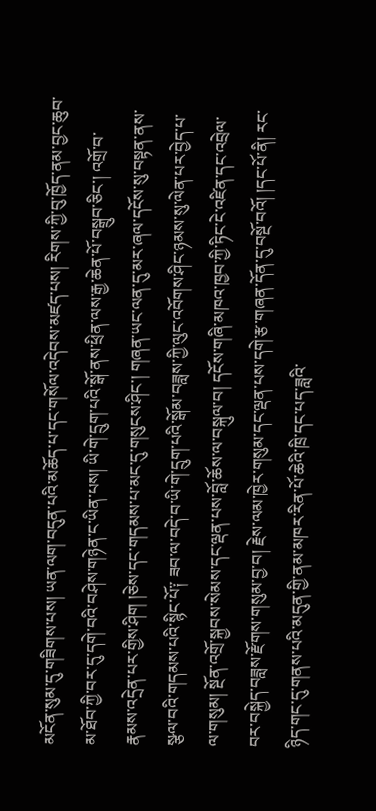མངོན་སུམ་དུ་གཟིགས་པས། ཡན་ལག་བདུན་པའི་མཆོད་པ་དང་གསོལ་འདེབས་མཛད་པས། རིགས་ཀྱི་བུ་ཁྱོད་ནམ་བྱང་ཆུབ་མ་ཐོབ་ཀྱི་བར་དུ་དགེ་བའི་བཤེས་གཉེན་ང་ཡིན་པས། ཡི་གེ་དྲུག་པའི་སྒོ་ནས་ཕྲིན་ལས་རྒྱ་ཆེན་པོ་བསྒྲུབ་ཅིང་། འགྲོ་བ་རྣམས་འདྲེན་པར་གྱིས་ཤིག །ཅེས་དང་གདམས་པ་མང་དུ་གསུངས་ཤིང་། གཞན་ཡང་ལན་དུ་མར་ཞལ་དངོས་སུ་བསྟན་ནས་སྩལ་བའི་གདམས་པའི་སྙིང་པོ༑ ཟབ་ལ་བདེ་བ་ཡི་གེ་དྲུག་པའི་སྒོམ་བཟླས་ཀྱི་ལུང་འབོགས་ཤིང་ཉམས་སུ་ལེན་པར་བྱེད་པ་ལ་གསུམ། སྔོན་འགྲོ་སྐྱབས་སེམས་དང་ལྡན་པས་བློ་ཆོས་ལ་བསྐུལ་བ། དངོས་གཞི་མཁའ་ཁྱབ་ཀྱི་ཏིང་ངེ་འཛིན་དང་འབྲེལ་བར་བསྐྱེད་བཟླས་རྫོགས་གསུམ་བྱ་བ། རྗེས་ལམ་ཁྱེར་གསུམ་དང་ལྡན་པས་དགེ་རྩ་གཞན་དོན་དུ་བསྔོ་བའོ། །དང་པོ་ནི། རང་ཉིད་གང་དུ་གནས་པའི་མདུན་གྱི་ནམ་མཁར་རིན་པོ་ཆེའི་ཁྲི་དང་པད་ཟླའི་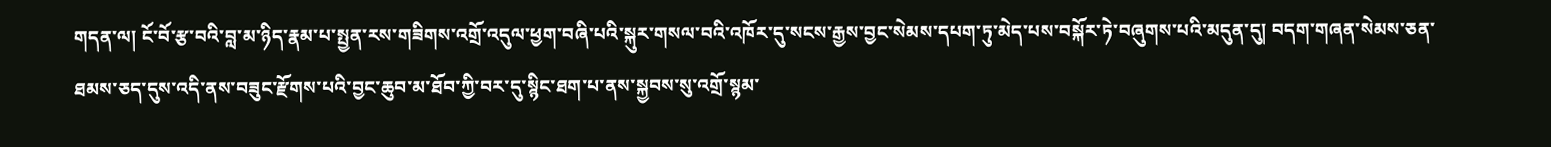གདན་ལ། ངོ་བོ་རྩ་བའི་བླ་མ་ཉིད་རྣམ་པ་སྤྱན་རས་གཟིགས་འགྲོ་འདུལ་ཕྱག་བཞི་པའི་སྐུར་གསལ་བའི་འཁོར་དུ་སངས་རྒྱས་བྱང་སེམས་དཔག་ཏུ་མེད་པས་བསྐོར་ཏེ་བཞུགས་པའི་མདུན་དུ། བདག་གཞན་སེམས་ཅན་ཐམས་ཅད་དུས་འདི་ནས་བཟུང་རྫོགས་པའི་བྱང་ཆུབ་མ་ཐོབ་ཀྱི་བར་དུ་སྙིང་ཐག་པ་ནས་སྐྱབས་སུ་འགྲོ་སྙམ་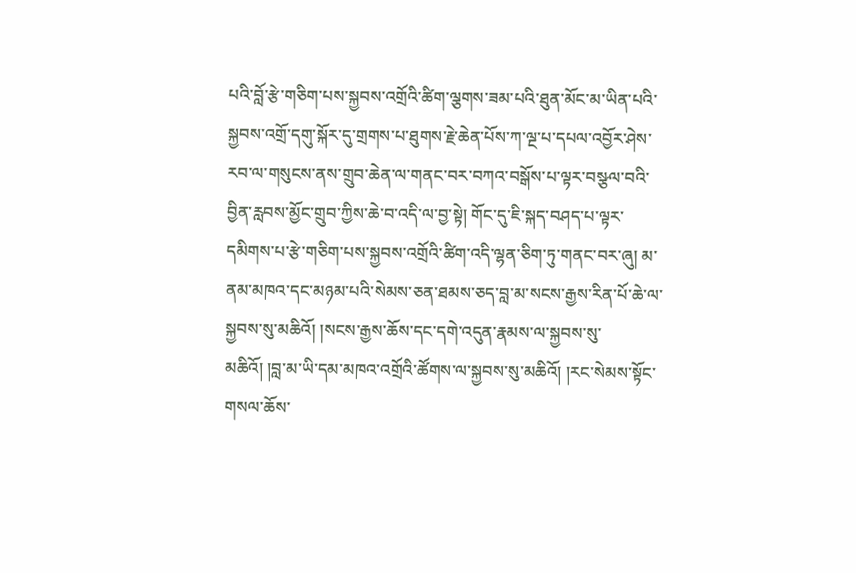པའི་བློ་རྩེ་གཅིག་པས་སྐྱབས་འགྲོའི་ཚིག་ལྕགས་ཟམ་པའི་ཐུན་མོང་མ་ཡིན་པའི་སྐྱབས་འགྲོ་དགུ་སྐོར་དུ་གྲགས་པ་ཐུགས་རྗེ་ཆེན་པོས་ཀ་ལྔ་པ་དཔལ་འབྱོར་ཤེས་རབ་ལ་གསུངས་ནས་གྲུབ་ཆེན་ལ་གནང་བར་བཀའ་བསྒོས་པ་ལྟར་བསྩལ་བའི་བྱིན་རླབས་མྱོང་གྲུབ་ཀྱིས་ཆེ་བ་འདི་ལ་བྱ་སྟེ། གོང་དུ་ཇི་སྐད་བཤད་པ་ལྟར་དམིགས་པ་རྩེ་གཅིག་པས་སྐྱབས་འགྲོའི་ཚིག་འདི་ལྷན་ཅིག་ཏུ་གནང་བར་ཞུ། མ་ནམ་མཁའ་དང་མཉམ་པའི་སེམས་ཅན་ཐམས་ཅད་བླ་མ་སངས་རྒྱས་རིན་པོ་ཆེ་ལ་སྐྱབས་སུ་མཆིའོ། །སངས་རྒྱས་ཆོས་དང་དགེ་འདུན་རྣམས་ལ་སྐྱབས་སུ་མཆིའོ། །བླ་མ་ཡི་དམ་མཁའ་འགྲོའི་ཚོགས་ལ་སྐྱབས་སུ་མཆིའོ། །རང་སེམས་སྟོང་གསལ་ཆོས་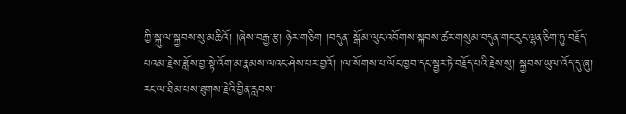ཀྱི་སྐུ་ལ་སྐྱབས་སུ་མཆིའོ། །ཞེས་བརྒྱ་རྩ། ཉེར་གཅིག །བདུན་ སྒོམ་ལུང་འབོགས་སྐབས་ཚར་གསུམ་བདུན་གང་རུང་ལྷན་ཅིག་ཏུ་བརྗོད་པའམ་རྗེས་ཟློས་བྱ་སྟེ་འོག་མ་རྣམས་ལའང་ཤེས་པར་བྱའོ། །ལ་སོགས་པ་ལོང་ཁྱབ་དང་སྦྱར་ཏེ་བརྗོད་པའི་རྗེས་སུ། སྐྱབས་ཡུལ་འོད་དུ་ཞུ། རང་ལ་ཐིམ་པས་ཐུགས་རྗེའི་བྱིན་རླབས་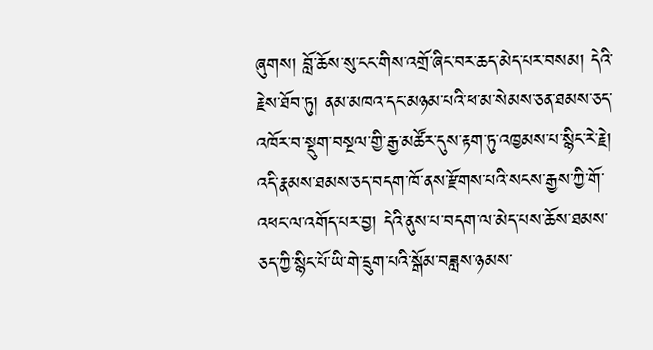ཞུགས། བློ་ཆོས་སུ་ངང་གིས་འགྲོ་ཞིང་བར་ཆད་མེད་པར་བསམ། དེའི་རྗེས་ཐོབ་ཏུ། ནམ་མཁའ་དང་མཉམ་པའི་ཕ་མ་སེམས་ཅན་ཐམས་ཅད་འཁོར་བ་སྡུག་བསྔལ་གྱི་རྒྱ་མཚོར་དུས་རྟག་ཏུ་འཁྱམས་པ་སྙིང་རེ་རྗེ། འདི་རྣམས་ཐམས་ཅད་བདག་ཁོ་ནས་རྫོགས་པའི་སངས་རྒྱས་ཀྱི་གོ་འཕང་ལ་འགོད་པར་བྱ། དེའི་ནུས་པ་བདག་ལ་མེད་པས་ཆོས་ཐམས་ཅད་ཀྱི་སྙིང་པོ་ཡི་གེ་དྲུག་པའི་སྒོམ་བཟླས་ཉམས་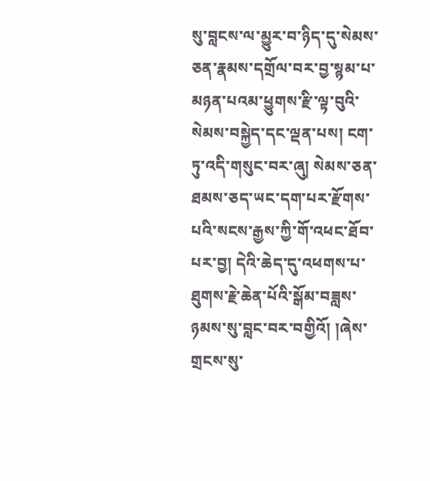སུ་བླངས་ལ་མྱུར་བ་ཉིད་དུ་སེམས་ཅན་རྣམས་དགྲོལ་བར་བྱ་སྙམ་པ་མཉན་པའམ་ཕྱུགས་རྫི་ལྟ་བུའི་སེམས་བསྐྱེད་དང་ལྡན་པས། ངག་ཏུ་འདི་གསུང་བར་ཞུ། སེམས་ཅན་ཐམས་ཅད་ཡང་དག་པར་རྫོགས་པའི་སངས་རྒྱས་ཀྱི་གོ་འཕང་ཐོབ་པར་བྱ། དེའི་ཆེད་དུ་འཕགས་པ་ཐུགས་རྗེ་ཆེན་པོའི་སྒོམ་བཟླས་ཉམས་སུ་བླང་བར་བགྱིའོ། །ཞེས་གྲངས་སུ་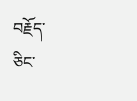བརྗོད་ཅིང་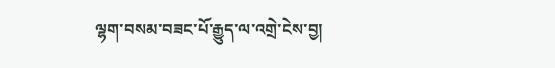ལྷག་བསམ་བཟང་པོ་རྒྱུད་ལ་འགྲེ་ངེས་བྱ།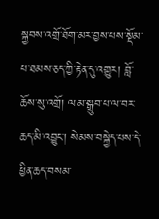སྐྱབས་འགྲོ་ཐོག་མར་བྱས་པས་སྡོམ་པ་ཐམས་ཅད་ཀྱི་རྟེན་དུ་འགྱུར། བློ་ཆོས་སུ་འགྲོ། ལམ་སྒྲུབ་པ་ལ་བར་ཆད་མི་འབྱུང་། སེམས་བསྐྱེད་པས་དེ་ཕྱིན་ཆད་བསམ་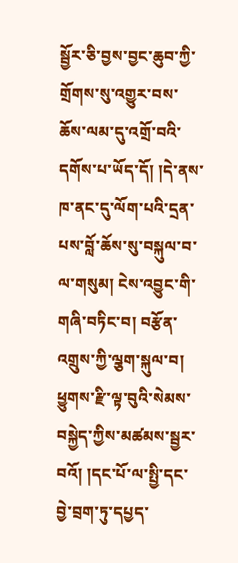སྦྱོར་ཅི་བྱས་བྱང་ཆུབ་ཀྱི་གྲོགས་སུ་འགྱུར་བས་ཆོས་ལམ་དུ་འགྲོ་བའི་དགོས་པ་ཡོད་དོ། །དེ་ནས་ཁ་ནང་དུ་ལོག་པའི་དྲན་པས་བློ་ཆོས་སུ་བསྐུལ་བ་ལ་གསུམ། ངེས་འབྱུང་གི་གཞི་བཏིང་བ། བརྩོན་འགྲུས་ཀྱི་ལྕག་སྐུལ་བ། ཕྱུགས་རྫི་ལྟ་བུའི་སེམས་བསྐྱེད་ཀྱིས་མཚམས་སྦྱར་བའོ། །དང་པོ་ལ་སྤྱི་དང་བྱེ་བྲག་ཏུ་དཔྱད་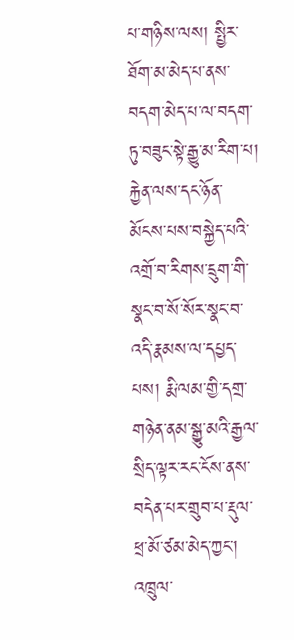པ་གཉིས་ལས། སྤྱིར་ཐོག་མ་མེད་པ་ནས་བདག་མེད་པ་ལ་བདག་ཏུ་བཟུང་སྟེ་རྒྱུ་མ་རིག་པ། རྐྱེན་ལས་དང་ཉོན་མོངས་པས་བསྐྱེད་པའི་འགྲོ་བ་རིགས་དྲུག་གི་སྣང་བ་སོ་སོར་སྣང་བ་འདི་རྣམས་ལ་དཔྱད་པས། རྨི་ལམ་གྱི་དགྲ་གཉེན་ནམ་སྒྱུ་མའི་རྒྱལ་སྲིད་ལྟར་རང་ངོས་ནས་བདེན་པར་གྲུབ་པ་རྡུལ་ཕྲ་མོ་ཙམ་མེད་ཀྱང་། འཁྲུལ་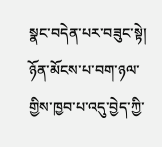སྣང་བདེན་པར་བཟུང་སྟེ། ཉོན་མོངས་པ་བག་ཉལ་གྱིས་ཁྱབ་པ་འདུ་བྱེད་ཀྱི་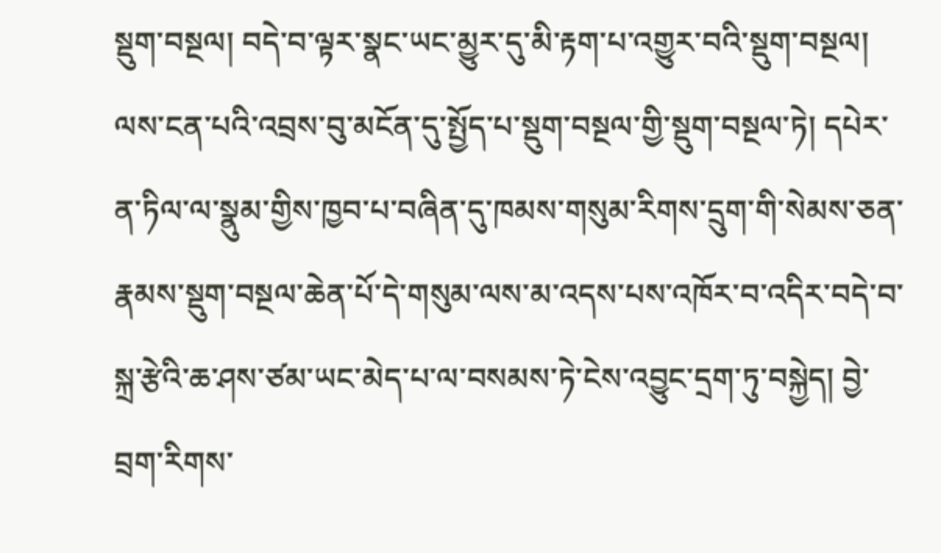སྡུག་བསྔལ། བདེ་བ་ལྟར་སྣང་ཡང་མྱུར་དུ་མི་རྟག་པ་འགྱུར་བའི་སྡུག་བསྔལ། ལས་ངན་པའི་འབྲས་བུ་མངོན་དུ་སྤྱོད་པ་སྡུག་བསྔལ་གྱི་སྡུག་བསྔལ་ཏེ། དཔེར་ན་ཏིལ་ལ་སྣུམ་གྱིས་ཁྱབ་པ་བཞིན་དུ་ཁམས་གསུམ་རིགས་དྲུག་གི་སེམས་ཅན་རྣམས་སྡུག་བསྔལ་ཆེན་པོ་དེ་གསུམ་ལས་མ་འདས་པས་འཁོར་བ་འདིར་བདེ་བ་སྐྲ་རྩེའི་ཆ་ཤས་ཙམ་ཡང་མེད་པ་ལ་བསམས་ཏེ་ངེས་འབྱུང་དྲག་ཏུ་བསྐྱེད། བྱེ་བྲག་རིགས་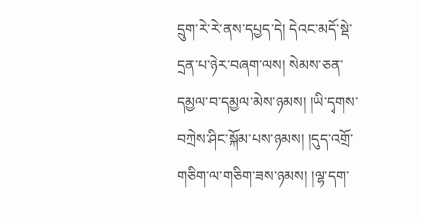དྲུག་རེ་རེ་ནས་དཔྱད་དེ། དེའང་མདོ་སྡེ་དྲན་པ་ཉེར་བཞག་ལས། སེམས་ཅན་དམྱལ་བ་དམྱལ་མེས་ཉམས། །ཡི་དྭགས་བཀྲེས་ཤིང་སྐོམ་པས་ཉམས། །དུད་འགྲོ་གཅིག་ལ་གཅིག་ཟས་ཉམས། །ལྷ་དག་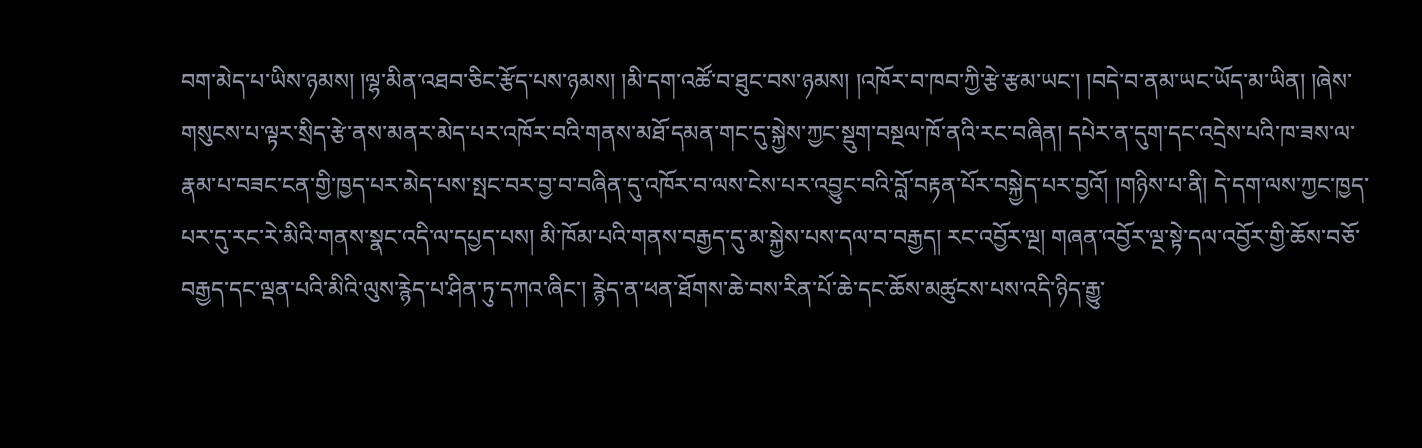བག་མེད་པ་ཡིས་ཉམས། །ལྷ་མིན་འཐབ་ཅིང་རྩོད་པས་ཉམས། །མི་དག་འཚོ་བ་ཐུང་བས་ཉམས། །འཁོར་བ་ཁབ་ཀྱི་རྩེ་རྩམ་ཡང་། །བདེ་བ་ནམ་ཡང་ཡོད་མ་ཡིན། །ཞེས་གསུངས་པ་ལྟར་སྲིད་རྩེ་ནས་མནར་མེད་པར་འཁོར་བའི་གནས་མཐོ་དམན་གང་དུ་སྐྱེས་ཀྱང་སྡུག་བསྔལ་ཁོ་ནའི་རང་བཞིན། དཔེར་ན་དུག་དང་འདྲེས་པའི་ཁ་ཟས་ལ་རྣམ་པ་བཟང་ངན་གྱི་ཁྱད་པར་མེད་པས་སྤང་བར་བྱ་བ་བཞིན་དུ་འཁོར་བ་ལས་ངེས་པར་འབྱུང་བའི་བློ་བརྟན་པོར་བསྐྱེད་པར་བྱའོ། །གཉིས་པ་ནི། དེ་དག་ལས་ཀྱང་ཁྱད་པར་དུ་རང་རེ་མིའི་གནས་སྣང་འདི་ལ་དཔྱད་པས། མི་ཁོམ་པའི་གནས་བརྒྱད་དུ་མ་སྐྱེས་པས་དལ་བ་བརྒྱད། རང་འབྱོར་ལྔ། གཞན་འབྱོར་ལྔ་སྟེ་དལ་འབྱོར་གྱི་ཆོས་བཅོ་བརྒྱད་དང་ལྡན་པའི་མིའི་ལུས་རྙེད་པ་ཤིན་ཏུ་དཀའ་ཞིང་། རྙེད་ན་ཕན་ཐོགས་ཆེ་བས་རིན་པོ་ཆེ་དང་ཆོས་མཚུངས་པས་འདི་ཉིད་རྒྱུ་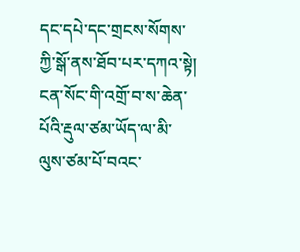དང་དཔེ་དང་གྲངས་སོགས་ཀྱི་སྒོ་ནས་ཐོབ་པར་དཀའ་སྟེ། ངན་སོང་གི་འགྲོ་བ་ས་ཆེན་པོའི་རྡུལ་ཙམ་ཡོད་ལ་མི་ལུས་ཙམ་པོ་བའང་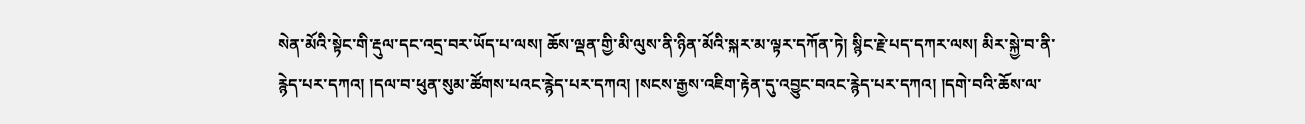སེན་མོའི་སྟེང་གི་རྡུལ་དང་འདྲ་བར་ཡོད་པ་ལས། ཆོས་ལྡན་གྱི་མི་ལུས་ནི་ཉིན་མོའི་སྐར་མ་ལྟར་དཀོན་ཏེ། སྙིང་རྗེ་པད་དཀར་ལས། མིར་སྐྱེ་བ་ནི་རྙེད་པར་དཀའ། །དལ་བ་ཕུན་སུམ་ཚོགས་པའང་རྙེད་པར་དཀའ། །སངས་རྒྱས་འཇིག་རྟེན་དུ་འབྱུང་བའང་རྙེད་པར་དཀའ། །དགེ་བའི་ཆོས་ལ་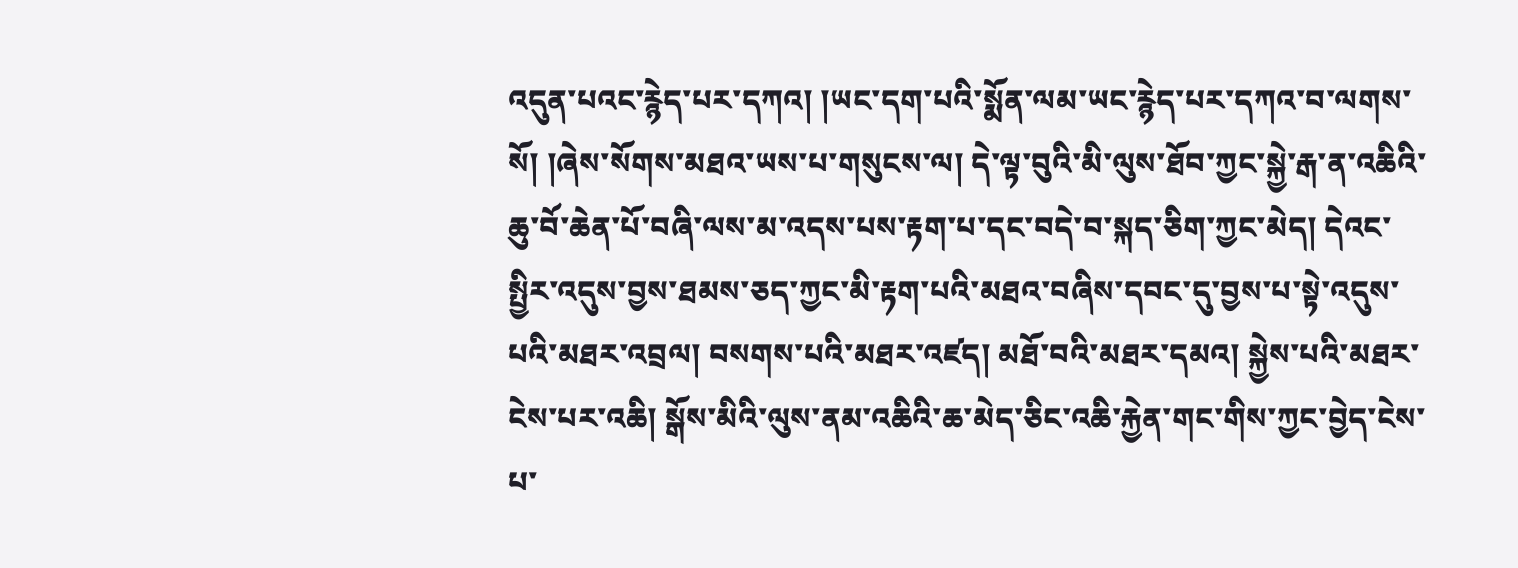འདུན་པའང་རྙེད་པར་དཀའ། །ཡང་དག་པའི་སྨོན་ལམ་ཡང་རྙེད་པར་དཀའ་བ་ལགས་སོ། །ཞེས་སོགས་མཐའ་ཡས་པ་གསུངས་ལ། དེ་ལྟ་བུའི་མི་ལུས་ཐོབ་ཀྱང་སྐྱེ་རྒ་ན་འཆིའི་ཆུ་བོ་ཆེན་པོ་བཞི་ལས་མ་འདས་པས་རྟག་པ་དང་བདེ་བ་སྐད་ཅིག་ཀྱང་མེད། དེའང་སྤྱིར་འདུས་བྱས་ཐམས་ཅད་ཀྱང་མི་རྟག་པའི་མཐའ་བཞིས་དབང་དུ་བྱས་པ་སྟེ་འདུས་པའི་མཐར་འབྲལ། བསགས་པའི་མཐར་འཛད། མཐོ་བའི་མཐར་དམའ། སྐྱེས་པའི་མཐར་ངེས་པར་འཆི། སྒོས་མིའི་ལུས་ནམ་འཆིའི་ཆ་མེད་ཅིང་འཆི་རྐྱེན་གང་གིས་ཀྱང་བྱེད་ངེས་པ་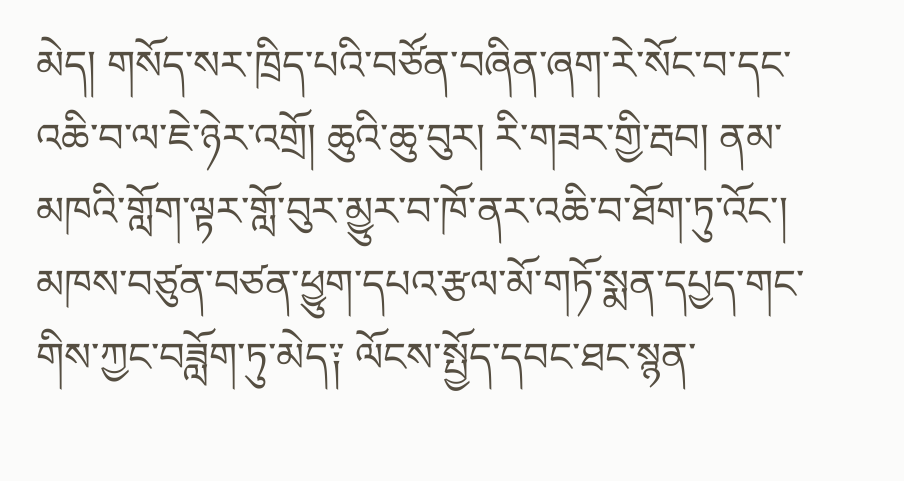མེད། གསོད་སར་ཁྲིད་པའི་བཙོན་བཞིན་ཞག་རེ་སོང་བ་དང་འཆི་བ་ལ་ཇེ་ཉེར་འགྲོ། ཆུའི་ཆུ་བུར། རི་གཟར་གྱི་རྦབ། ནམ་མཁའི་གློག་ལྟར་གློ་བུར་མྱུར་བ་ཁོ་ནར་འཆི་བ་ཐོག་ཏུ་འོང་། མཁས་བཙུན་བཙན་ཕྱུག་དཔའ་རྩལ་མོ་གཏོ་སྨན་དཔྱད་གང་གིས་ཀྱང་བཟློག་ཏུ་མེད༑ ལོངས་སྤྱོད་དབང་ཐང་སྙན་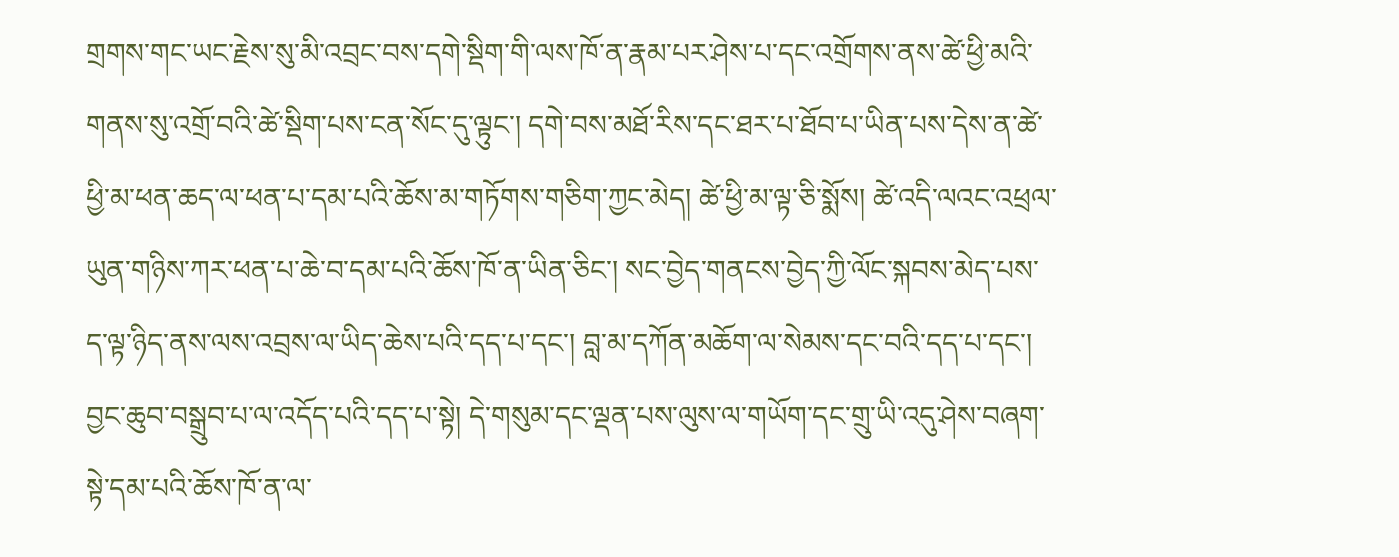གྲགས་གང་ཡང་རྗེས་སུ་མི་འབྲང་བས་དགེ་སྡིག་གི་ལས་ཁོ་ན་རྣམ་པར་ཤེས་པ་དང་འགྲོགས་ནས་ཚེ་ཕྱི་མའི་གནས་སུ་འགྲོ་བའི་ཚེ་སྡིག་པས་ངན་སོང་དུ་ལྟུང་། དགེ་བས་མཐོ་རིས་དང་ཐར་པ་ཐོབ་པ་ཡིན་པས་དེས་ན་ཚེ་ཕྱི་མ་ཕན་ཆད་ལ་ཕན་པ་དམ་པའི་ཆོས་མ་གཏོགས་གཅིག་ཀྱང་མེད། ཚེ་ཕྱི་མ་ལྟ་ཅི་སྨོས། ཚེ་འདི་ལའང་འཕྲལ་ཡུན་གཉིས་ཀར་ཕན་པ་ཆེ་བ་དམ་པའི་ཆོས་ཁོ་ན་ཡིན་ཅིང་། སང་བྱེད་གནངས་བྱེད་ཀྱི་ལོང་སྐབས་མེད་པས་ད་ལྟ་ཉིད་ནས་ལས་འབྲས་ལ་ཡིད་ཆེས་པའི་དད་པ་དང་། བླ་མ་དཀོན་མཆོག་ལ་སེམས་དང་བའི་དད་པ་དང་། བྱང་ཆུབ་བསྒྲུབ་པ་ལ་འདོད་པའི་དད་པ་སྟེ། དེ་གསུམ་དང་ལྡན་པས་ལུས་ལ་གཡོག་དང་གྲུ་ཡི་འདུ་ཤེས་བཞག་སྟེ་དམ་པའི་ཆོས་ཁོ་ན་ལ་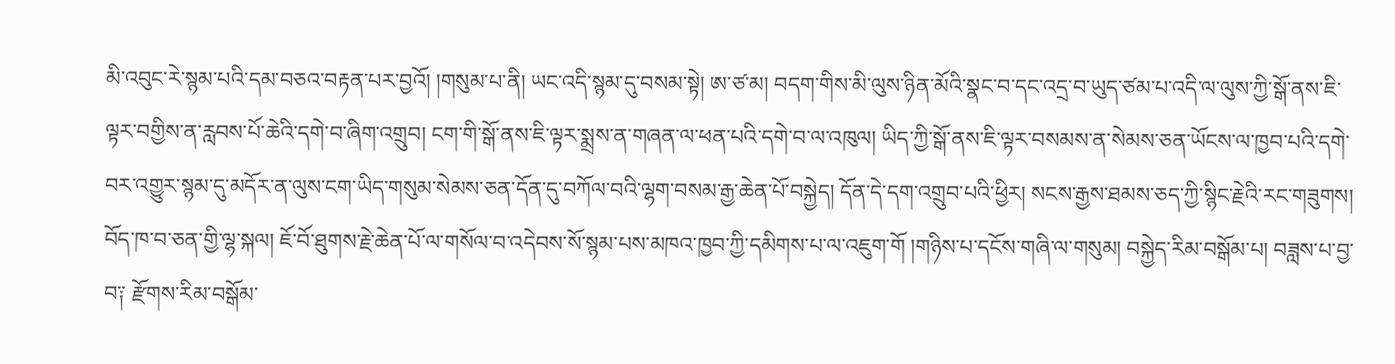མི་འབུང་རེ་སྙམ་པའི་དམ་བཅའ་བརྟན་པར་བྱའོ། །གསུམ་པ་ནི། ཡང་འདི་སྙམ་དུ་བསམ་སྟེ། ཨ་ཙ་མ། བདག་གིས་མི་ལུས་ཉིན་མོའི་སྣང་བ་དང་འདྲ་བ་ཡུད་ཙམ་པ་འདི་ལ་ལུས་ཀྱི་སྒོ་ནས་ཇི་ལྟར་བགྱིས་ན་རླབས་པོ་ཆེའི་དགེ་བ་ཞིག་འགྲུབ། ངག་གི་སྒོ་ནས་ཇི་ལྟར་སྨྲས་ན་གཞན་ལ་ཕན་པའི་དགེ་བ་ལ་འཁུལ། ཡིད་ཀྱི་སྒོ་ནས་ཇི་ལྟར་བསམས་ན་སེམས་ཅན་ཡོངས་ལ་ཁྱབ་པའི་དགེ་བར་འགྱུར་སྙམ་དུ་མདོར་ན་ལུས་ངག་ཡིད་གསུམ་སེམས་ཅན་དོན་དུ་བཀོལ་བའི་ལྷག་བསམ་རྒྱ་ཆེན་པོ་བསྐྱེད། དོན་དེ་དག་འགྲུབ་པའི་ཕྱིར། སངས་རྒྱས་ཐམས་ཅད་ཀྱི་སྙིང་རྗེའི་རང་གཟུགས། བོད་ཁ་བ་ཅན་གྱི་ལྷ་སྐལ། ཇོ་བོ་ཐུགས་རྗེ་ཆེན་པོ་ལ་གསོལ་བ་འདེབས་སོ་སྙམ་པས་མཁའ་ཁྱབ་ཀྱི་དམིགས་པ་ལ་འཇུག་གོ །གཉིས་པ་དངོས་གཞི་ལ་གསུམ། བསྐྱེད་རིམ་བསྒོམ་པ། བཟླས་པ་བྱ་བ༑ རྫོགས་རིམ་བསྒོམ་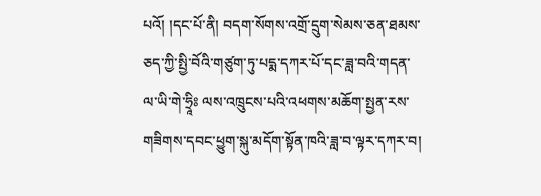པའོ། །དང་པོ་ནི། བདག་སོགས་འགྲོ་དྲུག་སེམས་ཅན་ཐམས་ཅད་ཀྱི་སྤྱི་བོའི་གཙུག་ཏུ་པདྨ་དཀར་པོ་དང་ཟླ་བའི་གདན་ལ་ཡི་གེ་ཧྲཱིཿ ལས་འཁྲུངས་པའི་འཕགས་མཆོག་སྤྱན་རས་གཟིགས་དབང་ཕྱུག་སྐུ་མདོག་སྟོན་ཁའི་ཟླ་བ་ལྟར་དཀར་བ།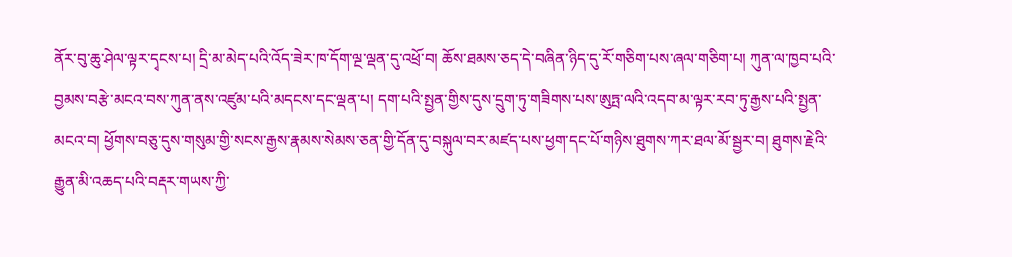ནོར་བུ་ཆུ་ཤེལ་ལྟར་དྭངས་པ། དྲི་མ་མེད་པའི་འོད་ཟེར་ཁ་དོག་ལྔ་ལྡན་དུ་འཕྲོ་བ། ཆོས་ཐམས་ཅད་དེ་བཞིན་ཉིད་དུ་རོ་གཅིག་པས་ཞལ་གཅིག་པ། ཀུན་ལ་ཁྱབ་པའི་བྱམས་བརྩེ་མངའ་བས་ཀུན་ནས་འཛུམ་པའི་མདངས་དང་ལྡན་པ། དག་པའི་སྤྱན་གྱིས་དུས་དྲུག་ཏུ་གཟིགས་པས་ཨུཏྤ་ལའི་འདབ་མ་ལྟར་རབ་ཏུ་རྒྱས་པའི་སྤྱན་མངའ་བ། ཕྱོགས་བཅུ་དུས་གསུམ་གྱི་སངས་རྒྱས་རྣམས་སེམས་ཅན་གྱི་དོན་དུ་བསྐུལ་བར་མཛད་པས་ཕྱག་དང་པོ་གཉིས་ཐུགས་ཀར་ཐལ་མོ་སྦྱར་བ། ཐུགས་རྗེའི་རྒྱུན་མི་འཆད་པའི་བརྡར་གཡས་ཀྱི་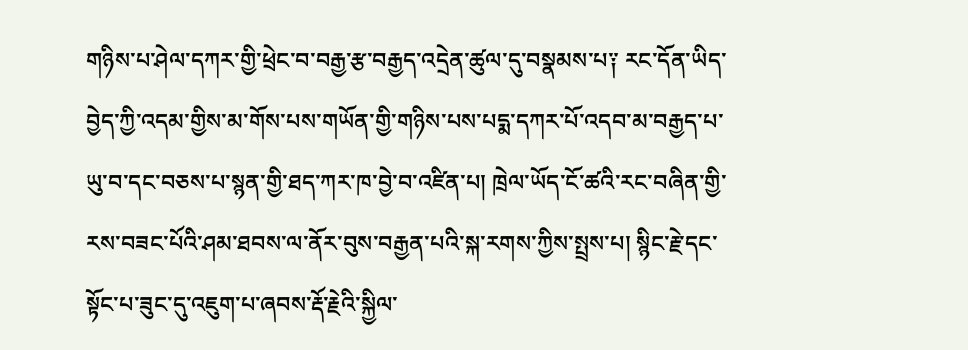གཉིས་པ་ཤེལ་དཀར་གྱི་ཕྲེང་བ་བརྒྱ་རྩ་བརྒྱད་འདྲེན་ཚུལ་དུ་བསྣམས་པ༑ རང་དོན་ཡིད་བྱེད་ཀྱི་འདམ་གྱིས་མ་གོས་པས་གཡོན་གྱི་གཉིས་པས་པདྨ་དཀར་པོ་འདབ་མ་བརྒྱད་པ་ཡུ་བ་དང་བཅས་པ་སྙན་གྱི་ཐད་ཀར་ཁ་བྱེ་བ་འཛིན་པ། ཁྲེལ་ཡོད་ངོ་ཚའི་རང་བཞིན་གྱི་རས་བཟང་པོའི་ཤམ་ཐབས་ལ་ནོར་བུས་བརྒྱན་པའི་སྐ་རགས་ཀྱིས་སྤྲས་པ། སྙིང་རྗེ་དང་སྟོང་པ་ཟུང་དུ་འཇུག་པ་ཞབས་རྡོ་རྗེའི་སྐྱིལ་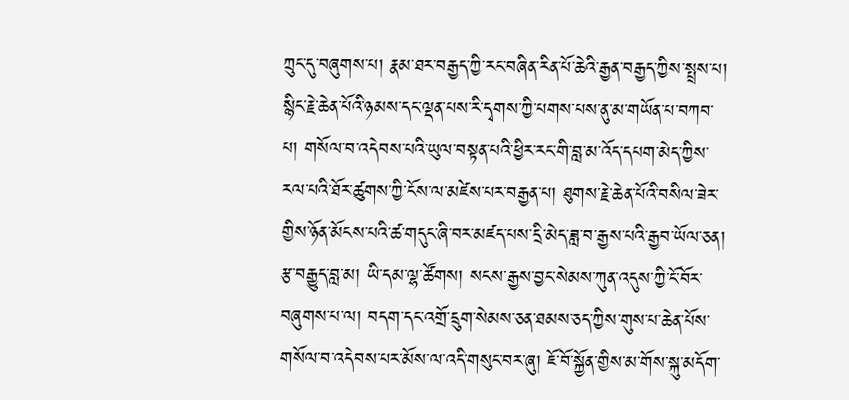ཀྲུང་དུ་བཞུགས་པ། རྣམ་ཐར་བརྒྱད་ཀྱི་རང་བཞིན་རིན་པོ་ཆེའི་རྒྱན་བརྒྱད་ཀྱིས་སྤྲས་པ། སྙིང་རྗེ་ཆེན་པོའི་ཉམས་དང་ལྡན་པས་རི་དྭགས་ཀྱི་པགས་པས་ནུ་མ་གཡོན་པ་བཀབ་པ། གསོལ་བ་འདེབས་པའི་ཡུལ་བསྟན་པའི་ཕྱིར་རང་གི་བླ་མ་འོད་དཔག་མེད་ཀྱིས་རལ་པའི་ཐོར་ཚུགས་ཀྱི་ངོས་ལ་མཛེས་པར་བརྒྱན་པ། ཐུགས་རྗེ་ཆེན་པོའི་བསིལ་ཟེར་གྱིས་ཉོན་མོངས་པའི་ཚ་གདུང་ཞི་བར་མཛད་པས་དྲི་མེད་ཟླ་བ་རྒྱས་པའི་རྒྱབ་ཡོལ་ཅན། རྩ་བརྒྱུད་བླ་མ། ཡི་དམ་ལྷ་ཚོགས། སངས་རྒྱས་བྱང་སེམས་ཀུན་འདུས་ཀྱི་ངོ་བོར་བཞུགས་པ་ལ། བདག་དང་འགྲོ་དྲུག་སེམས་ཅན་ཐམས་ཅད་ཀྱིས་གུས་པ་ཆེན་པོས་གསོལ་བ་འདེབས་པར་མོས་ལ་འདི་གསུང་བར་ཞུ། ཇོ་བོ་སྐྱོན་གྱིས་མ་གོས་སྐུ་མདོག་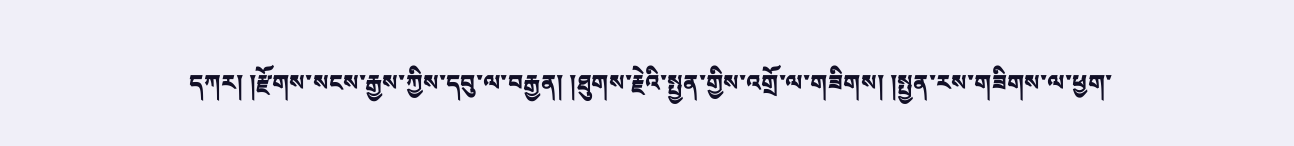དཀར། །རྫོགས་སངས་རྒྱས་ཀྱིས་དབུ་ལ་བརྒྱན། །ཐུགས་རྗེའི་སྤྱན་གྱིས་འགྲོ་ལ་གཟིགས། །སྤྱན་རས་གཟིགས་ལ་ཕྱག་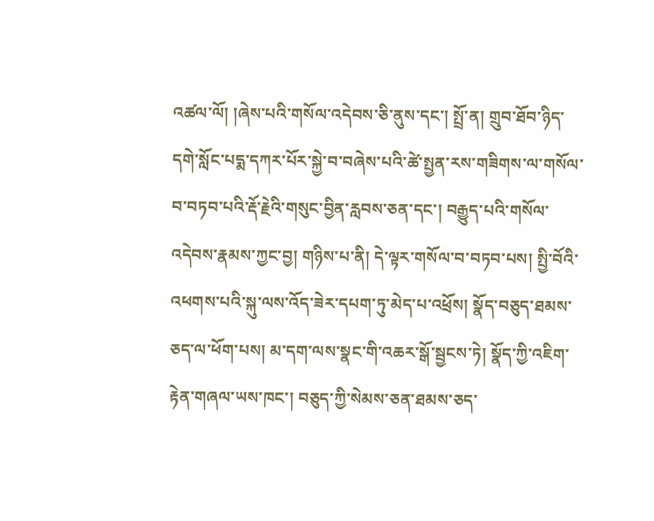འཚལ་ལོ། །ཞེས་པའི་གསོལ་འདེབས་ཅི་ནུས་དང་། སྤྲོ་ན། གྲུབ་ཐོབ་ཉིད་དགེ་སློང་པདྨ་དཀར་པོར་སྐྱེ་བ་བཞེས་པའི་ཚེ་སྤྱན་རས་གཟིགས་ལ་གསོལ་བ་བཏབ་པའི་རྡོ་རྗེའི་གསུང་བྱིན་རླབས་ཅན་དང་། བརྒྱུད་པའི་གསོལ་འདེབས་རྣམས་ཀྱང་བྱ། གཉིས་པ་ནི། དེ་ལྟར་གསོལ་བ་བཏབ་པས། སྤྱི་བོའི་འཕགས་པའི་སྐུ་ལས་འོད་ཟེར་དཔག་ཏུ་མེད་པ་འཕྲོས། སྣོད་བཅུད་ཐམས་ཅད་ལ་ཕོག་པས། མ་དག་ལས་སྣང་གི་འཆར་སྒོ་སྦྱངས་ཏེ། སྣོད་ཀྱི་འཇིག་རྟེན་གཞལ་ཡས་ཁང་། བཅུད་ཀྱི་སེམས་ཅན་ཐམས་ཅད་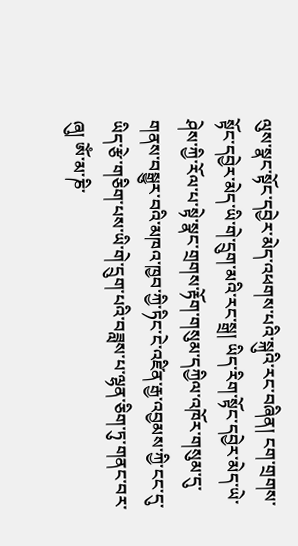ལུས་སྣང་སྟོང་དབྱེར་མེད་འཕགས་པའི་སྐུའི་རང་བཞིན། ངག་གྲགས་སྟོང་དབྱེར་མེད་ཡི་གེ་དྲུག་མའི་རང་སྒྲ། ཡིད་རིག་སྟོང་དབྱེར་མེད་ཡེ་ཤེས་ཀྱི་རོལ་པ་སྟེ་སྣང་གྲགས་རྟོག་གསུམ་དཀྱིལ་འཁོར་གསུམ་དུ་གནས་བསྒྱུར་བའི་མཁའ་ཁྱབ་ཀྱི་ཏིང་ངེ་འཛིན་རྒྱ་འབྱམས་ཀྱི་ངང་དུ་ཡིད་རྩེ་གཅིག་པས་ཡི་གེ་དྲུག་པའི་བཟླས་པ་ལྷན་ཅིག་ཏུ་གནང་བར་ཞུ། ༀ་མ་ཎི་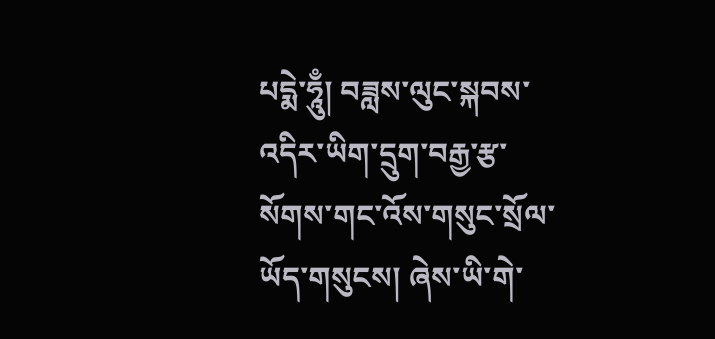པདྨེ་ཧཱུྃ། བཟླས་ལུང་སྐབས་འདིར་ཡིག་དྲུག་བརྒྱ་རྩ་སོགས་གང་འོས་གསུང་སྲོལ་ཡོད་གསུངས། ཞེས་ཡི་གེ་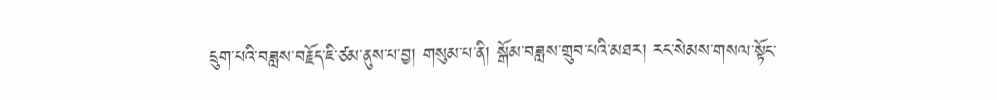དྲུག་པའི་བཟླས་བརྗོད་ཇི་ཙམ་ནུས་པ་བྱ། གསུམ་པ་ནི། སྒོམ་བཟླས་གྲུབ་པའི་མཐར། རང་སེམས་གསལ་སྟོང་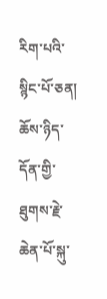རིག་པའི་སྙིང་པོ་ཅན། ཆོས་ཉིད་དོན་གྱི་ཐུགས་རྗེ་ཆེན་པོ་སྐུ་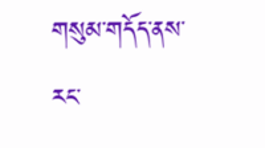གསུམ་གདོད་ནས་རང་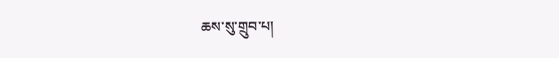ཆས་སུ་གྲུབ་པ།